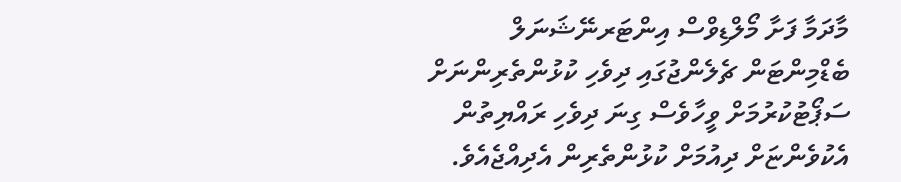މާދަމާ ފަށާ މޯލްޑިވްސް އިންޓަރނޭޝަނަލް ބެޑްމިންޓަން ޗެލެންޖުގައި ދިވެހި ކުޅުންތެރިންނަށް ސަޕޯޓުކުރުމަށް ވީހާވެސް ގިނަ ދިވެހި ރައްޔިތުން އެކުވެންޏަށް ދިއުމަށް ކުޅުންތެރިން އެދިއްޖެއެވެ.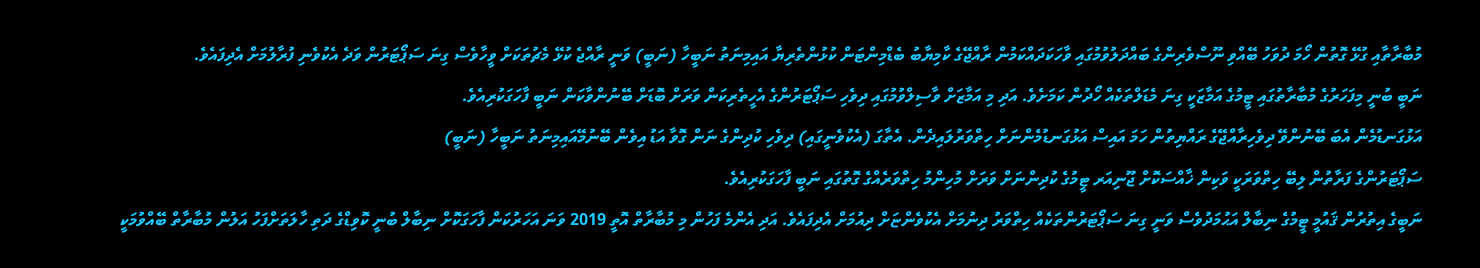މުބާރާތާއި ގުޅޭ ގޮތުން ހޯމަ ދުވަހު ބޭއްވި ނޫސްވެރިންގެ ބައްދަލުވުމުގައި ވާހަކަދައްކަމުން ރާއްޖޭގެ ކާމިޔާބު ބެޑްމިންޓަން ކުޅުންތެރިޔާ އައިމިނަތު ނަބީހާ (ނަބީ) ވަނީ ރާއްޖެ ކުޅޭ މެޗުތަކަށް ވީހާވެސް ގިނަ ސަޕޯޓަރުން ވަދެ އެކުވެނި ފުރާލުމަށް އެދިފައެވެ.
ނަބީ ބުނީ މިފަހަރުގެ މުބާރާތުގައި ޓީމުގެ އަމާޒަކީ ގިނަ މެޑަލްތަކެއް ހޯދުން ކަމަށެވެ. އަދި މި އަމާޒަށް ވާސިލްވުމުގައި ދިވެހި ސަޕޯޓަރުންގެ އެހީތެރިކަން ވަރަށް ބޮޑަށް ބޭނުންވާކަން ނަބީ ފާހަގަކުރިއެވެ.
އަޅުގަނޑުމެން އެބަ ބޭނުންވޭ ދިވެހިރާއްޖޭގެ ރައްޔިތުން ހަމަ އައިސް އަޅުގަނޑުމެންނަށް ހިތްވަރުލައިދެން. އެތާގަ (އެކުވެނީގައި) ދިވެހި ކުދިންގެ ނަން ގޮވާ އަޑު އިވެން ބޭނުމޭއައިމިނަތު ނަބީހާ (ނަބީ)
ސަޕޯޓަރުންގެ ފަރާތުން ލިބޭ ހިތްވަރަކީ ވަކިން ޚާއްސަކޮށް ޖޫނިއަރ ޓީމުގެ ކުދިންނަށް ވަރަށް މުހިންމު ހިތްވަރެއްގެ ގޮތުގައި ނަބީ ފާހަގަކުރިއެވެ.
ނަބީގެ އިތުރުން ޤައުމީ ޓީމުގެ ނިބާލް އަޙުމަދުވެސް ވަނީ ގިނަ ސަޕޯޓަރުންތަކެއް ހިތްވަރު ދިނުމަށް އެކުވެންޏަށް ދިއުމަށް އެދިފައެވެ. އަދި އެންމެ ފަހުން މި މުބާރާތް އޮތީ 2019 ވަނަ އަހަރުކަން ފާހަގަކޮށް ނިބާލް ބުނީ ކޮވިޑްގެ ދަތި ހާލަތަށްފަހު އަލުން މުބާރާތް ބޭއްވުމަކީ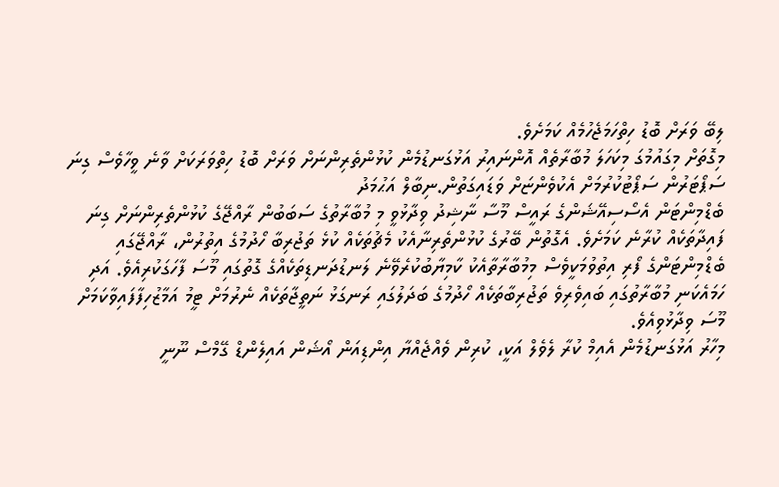ލިބޭ ވަރަށް ބޮޑު ހިތްހަމަޖެހުމެއް ކަމަށެވެ.
މިގޮތަށް މިގައުމުގަ މިކަހަލަ މުބާރާތެއް އޮންނައިރު އަޅުގަނޑުމެން ކުޅުންތެރިންނަށް ވަރަށް ބޮޑު ހިތްވަރަކަށް ވާނެ ވީހާވެސް ގިނަ ސަޕޯޓަރުން ސަޕޯޓުކުރުމަށް އެކުވެންޏަށް ވަޑައިގަތުން.ނިބާލް އަޙުމަދު
ބެޑްމިންޓަން އެސޯސިއޭޝަންގެ ރައީސް މޫސާ ނާޝިދު ވިދާޅުވީ މި މުބާރާތުގެ ސަބަބުން ރާއްޖޭގެ ކުޅުންތެރިންނަށް ގިނަ ފައިދާތަކެއް ކުރާނެ ކަމަށެވެ. އެގޮތުން ބޭރުގެ ކުޅުންތެރިނާއެކު މެޗުތަކެއް ކުޅެ ތަޖުރިބާ ހޯދުމުގެ އިތުރުން، ރާއްޖޭގައި ބެޑްމިންޓަންގެ ފޯރި އިތުވުމަކީވެސް މިމުބާރާތާއެކު ކާމިޔާބުކުރެވޭނެ ލަނޑުދަނޑިތަކެއްގެ ގޮތުގައި މޫސަ ފާހަގަކުރިއެވެ. އަދި ހަމައެކަނި މުބާރާތުގައި ބައިވެރިވެ ތަޖުރިބާތަކެއް ހޯދުމުގެ ބަދަލުގައި ރަނގަޅު ނަތީޖާތަކެއް ނެރުމަށް ޓީމު އަމާޒުހިފާފައިވާކަމަށް މޫސަ ވިދާޅުވިއެވެ.
މިހާރު އަޅުގަނޑުމެން އެއިމް ކުރާ ލެވެލް އަކީ، ކުރިން ވެއްޖެއްޔާ އިންޑިއަން އޯޝަން އައިލެންޑް ގޭމްސް ނޫނީ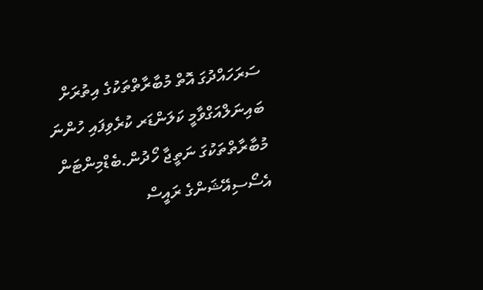ސަރަހައްދުގަ އޮތް މުބާރާތްތަކުގެ އިތުރަށް ބައިނަލްއަގްވާމީ ކަލަންޑަރ ކުރެވިފައި ހުންނަ މުބާރާތްތަކުގަ ނަތީޖާ ހޯދުން.ބެޑްމިންޓަން އެސޯސިއޭޝަންގެ ރައީސް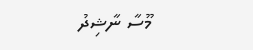މޫސާ ނާޝިދު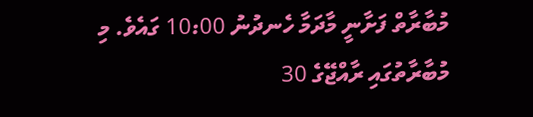މުބާރާތް ފަށާނީ މާދަމާ ހެނދުނު 10:00 ގައެވެ. މި މުބާރާތުގައި ރާއްޖޭގެ 30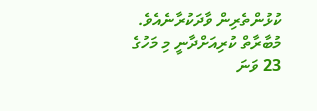ކުޅުންތެރިން ވާދަކުރާނެއެވެ. މުބާރާތް ކުރިއަށްދާނީ މި މަހުގެ 23 ވަނަ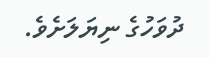ދުވަހުގެ ނިޔަލަށެވެ.